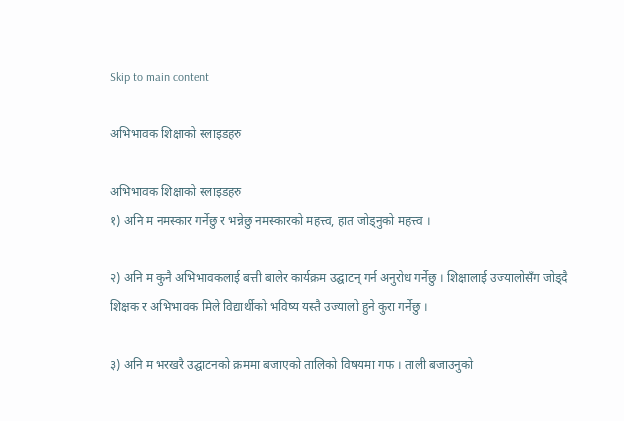Skip to main content

अभिभावक शिक्षाको स्लाइडहरु

अभिभावक शिक्षाको स्लाइडहरु
१) अनि म नमस्कार गर्नेछु र भन्नेछु नमस्कारको महत्त्व, हात जोड्नुको महत्त्व ।

२) अनि म कुनै अभिभावकलाई बत्ती बालेर कार्यक्रम उद्घाटन् गर्न अनुरोध गर्नेछु । शिक्षालाई उज्यालोसँग जोड्दै शिक्षक र अभिभावक मिले विद्यार्थीको भविष्य यस्तै उज्यालो हुने कुरा गर्नेछु ।

३) अनि म भरखरै उद्घाटनको क्रममा बजाएको तालिको विषयमा गफ । ताली बजाउनुको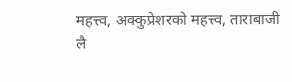महत्त्व, अक्कुप्रेशरको महत्त्व, ताराबाजी लै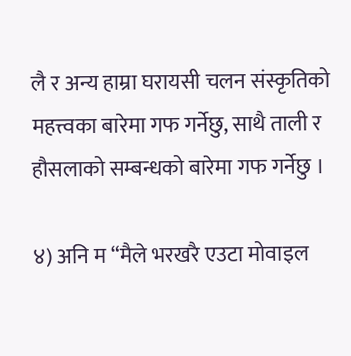लै र अन्य हाम्रा घरायसी चलन संस्कृतिको महत्त्वका बारेमा गफ गर्नेछु, साथै ताली र हौसलाको सम्बन्धको बारेमा गफ गर्नेछु ।

४) अनि म “मैले भरखरै एउटा मोवाइल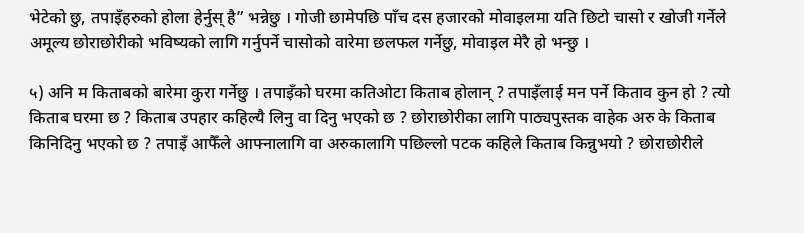भेटेको छु, तपाइँहरुको होला हेर्नुस् है” भन्नेछु । गोजी छामेपछि पाँच दस हजारको मोवाइलमा यति छिटो चासो र खोजी गर्नेले अमूल्य छोराछोरीको भविष्यको लागि गर्नुपर्ने चासोको वारेमा छलफल गर्नेछु, मोवाइल मेरै हो भन्छु ।

५) अनि म किताबको बारेमा कुरा गर्नेछु । तपाइँको घरमा कतिओटा किताब होलान् ? तपाइँलाई मन पर्ने किताव कुन हो ? त्यो किताब घरमा छ ? किताब उपहार कहिल्यै लिनु वा दिनु भएको छ ? छोराछोरीका लागि पाठ्यपुस्तक वाहेक अरु के किताब किनिदिनु भएको छ ? तपाइँ आफैँले आफ्नालागि वा अरुकालागि पछिल्लो पटक कहिले किताब किन्नुभयो ? छोराछोरीले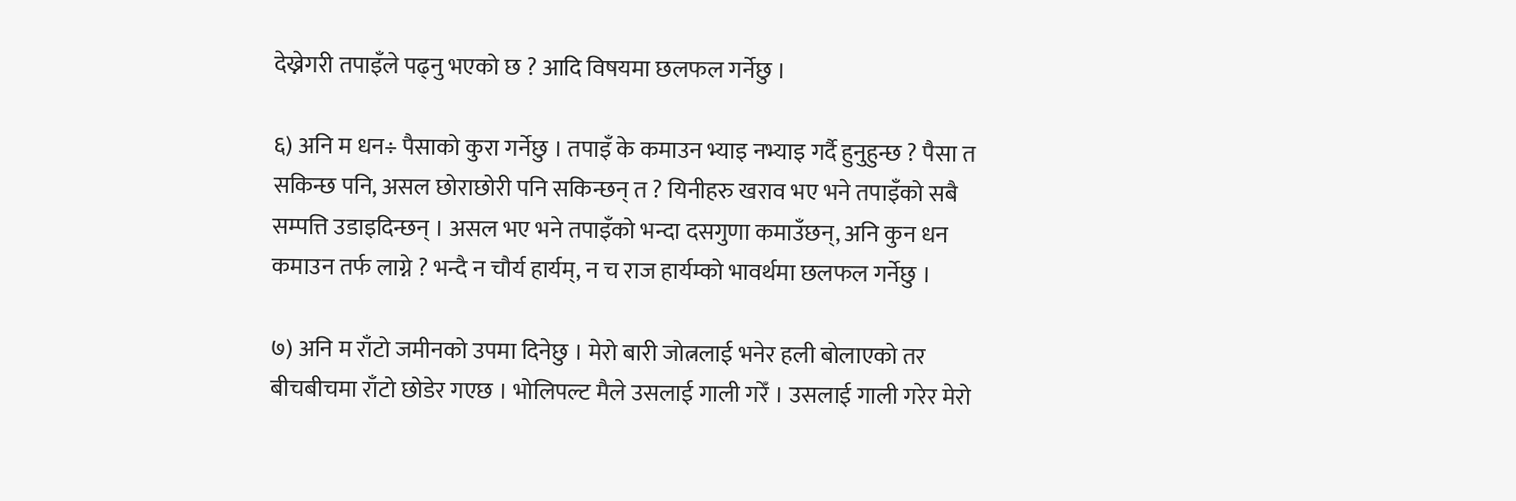देख्नेगरी तपाइँले पढ्नु भएको छ ? आदि विषयमा छलफल गर्नेछु ।

६) अनि म धन÷ पैसाको कुरा गर्नेछु । तपाइँ के कमाउन भ्याइ नभ्याइ गर्दै हुनुहुन्छ ? पैसा त सकिन्छ पनि, असल छोराछोरी पनि सकिन्छन् त ? यिनीहरु खराव भए भने तपाइँको सबै सम्पत्ति उडाइदिन्छन् । असल भए भने तपाइँको भन्दा दसगुणा कमाउँछन्, अनि कुन धन कमाउन तर्फ लाग्ने ? भन्दै न चौर्य हार्यम्, न च राज हार्यम्को भावर्थमा छलफल गर्नेछु ।

७) अनि म राँटो जमीनको उपमा दिनेछु । मेरो बारी जोत्नलाई भनेर हली बोलाएको तर बीचबीचमा राँटो छोडेर गएछ । भोलिपल्ट मैले उसलाई गाली गरेँ । उसलाई गाली गरेर मेरो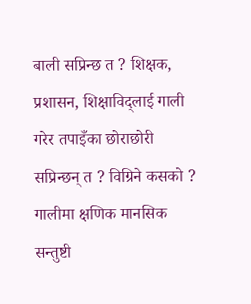बाली सप्रिन्छ त ? शिक्षक, प्रशासन, शिक्षाविद्लाई गाली गरेर तपाइँका छोराछोरी सप्रिन्छन् त ? विग्रिने कसको ? गालीमा क्षणिक मानसिक सन्तुष्टी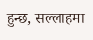हुन्छ, सल्लाहमा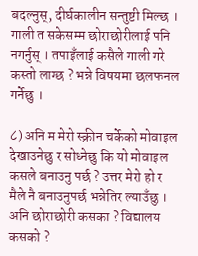बदल्नुस्, दीर्घकालीन सन्तुष्टी मिल्छ । गाली त सकेसम्म छोराछोरीलाई पनि नगर्नुस् । तपाइँलाई कसैले गाली गरे कस्तो लाग्छ ? भन्ने विषयमा छलफनल गर्नेछु ।

८) अनि म मेरो स्क्रीन चर्केको मोवाइल देखाउनेछु र सोध्नेछु कि यो मोवाइल कसले बनाउनु पर्छ ? उत्तर मेरो हो र मैले नै बनाउनुपर्छ भन्नेतिर ल्याउँछु । अनि छोराछोरी कसका ? विद्यालय कसको ?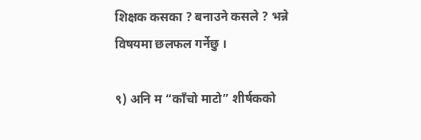शिक्षक कसका ? बनाउने कसले ? भन्ने विषयमा छलफल गर्नेछु ।

९) अनि म “काँचो माटो” शीर्षकको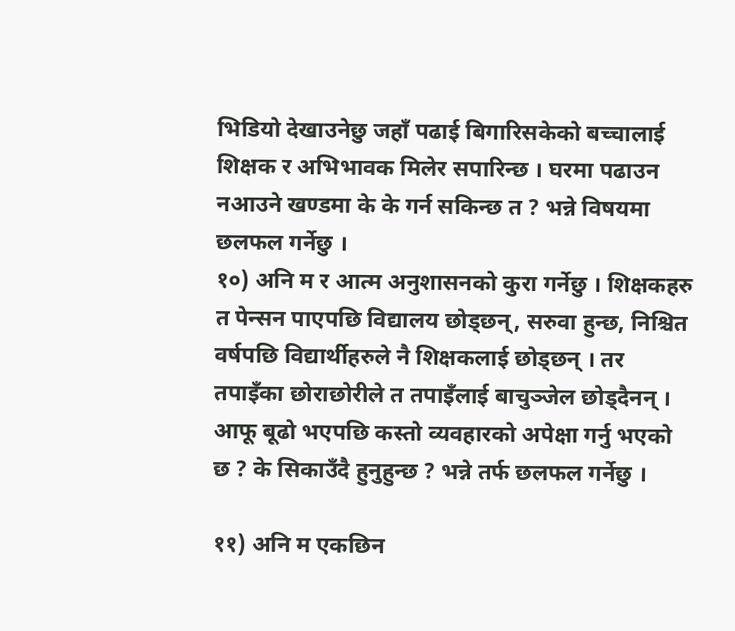भिडियो देखाउनेछु जहाँ पढाई बिगारिसकेको बच्चालाई शिक्षक र अभिभावक मिलेर सपारिन्छ । घरमा पढाउन नआउने खण्डमा के के गर्न सकिन्छ त ? भन्ने विषयमा छलफल गर्नेछु ।
१०) अनि म र आत्म अनुशासनको कुरा गर्नेछु । शिक्षकहरु त पेन्सन पाएपछि विद्यालय छोड्छन्, सरुवा हुन्छ, निश्चित वर्षपछि विद्यार्थीहरुले नै शिक्षकलाई छोड्छन् । तर तपाइँका छोराछोरीले त तपाइँलाई बाचुञ्जेल छोड्दैनन् । आफू बूढो भएपछि कस्तो व्यवहारको अपेक्षा गर्नु भएको छ ? के सिकाउँदै हुनुहुन्छ ? भन्ने तर्फ छलफल गर्नेछु ।

११) अनि म एकछिन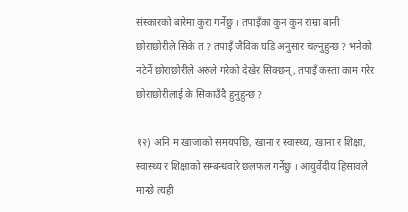संस्कारको बारेमा कुरा गर्नेछु । तपाइँका कुन कुन राम्रा बानी छोराछोरीले सिके त ? तपाइँ जैविक घडि अनुसार चल्नुहुन्छ ? भनेको नटेर्ने छोराछोरीले अरुले गरेको देखेर सिक्छन्, तपाइँ कस्ता काम गरेर छोराछोरीलाई के सिकाउँदै हुनुहुन्छ ?

१२) अनि म खाजाको समयपछि, खाना र स्वास्थ्य, खाना र शिक्षा, स्वास्थ्य र शिक्षाको सम्बन्धवारे छलफल गर्नेछु । आयुर्वेदीय हिसावले मान्छे त्यही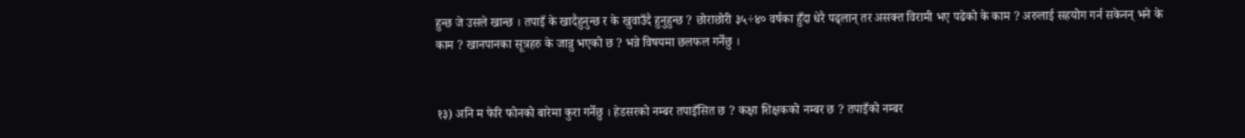हुन्छ जे उसले खान्छ । तपाइँ के खादैहुनुन्छ र के खुवाउँदै हुनुहुन्छ ? छोराछोरी ३५÷४० वर्षका हुँदा धेरै पढ्लान् तर असक्त विरामी भए पढेको के काम ? अरुलाई सहयोग गर्न सकेनन् भने के काम ? खानपानका सूत्रहरु के जान्नु भएको छ ? भन्ने विषयमा छलफल गर्नेछु ।


१३) अनि म फेरि फोनको बारेमा कुरा गर्नेछु । हेडसरको नम्बर तपाइँसित छ ? कक्षा शिक्षकको नम्बर छ ? तपाइँको नम्बर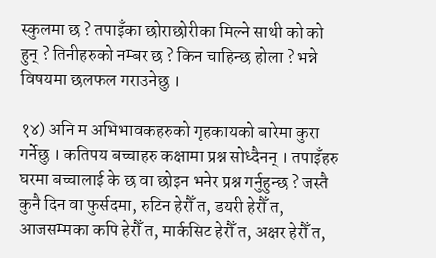स्कुलमा छ ? तपाइँका छोराछोरीका मिल्ने साथी को को हुन् ? तिनीहरुको नम्बर छ ? किन चाहिन्छ होला ? भन्ने विषयमा छलफल गराउनेछु ।

१४) अनि म अभिभावकहरुको गृहकायको बारेमा कुरा गर्नेछु । कतिपय बच्चाहरु कक्षामा प्रश्न सोध्दैनन् । तपाइँहरु घरमा बच्चालाई के छ वा छोइन भनेर प्रश्न गर्नुहुन्छ ? जस्तै कुनै दिन वा फुर्सदमा, रुटिन हेरौँ त, डयरी हेरौँ त, आजसम्मका कपि हेरौँ त, मार्कसिट हेरौँ त, अक्षर हेरौँ त,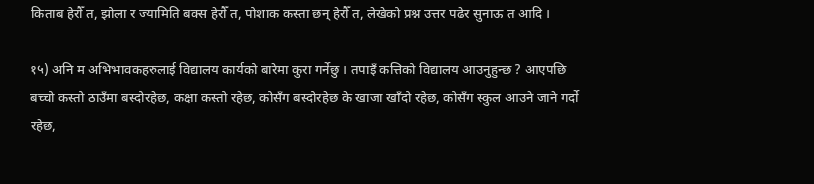किताब हेरौँ त, झोला र ज्यामिति बक्स हेरौँ त, पोशाक कस्ता छन् हेरौँ त, लेखेको प्रश्न उत्तर पढेर सुनाऊ त आदि ।

१५) अनि म अभिभावकहरुलाई विद्यालय कार्यको बारेमा कुरा गर्नेछु । तपाइँ कत्तिको विद्यालय आउनुहुन्छ ? आएपछि बच्चो कस्तो ठाउँमा बस्दोरहेछ, कक्षा कस्तो रहेछ, कोसँग बस्दोरहेछ के खाजा खाँदो रहेछ, कोसँग स्कुल आउने जाने गर्दो रहेछ,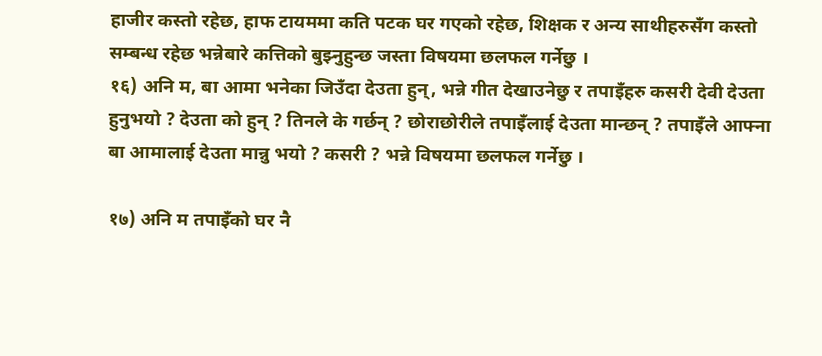हाजीर कस्तो रहेछ, हाफ टायममा कति पटक घर गएको रहेछ, शिक्षक र अन्य साथीहरुसँग कस्तो सम्बन्ध रहेछ भन्नेबारे कत्तिको बुझ्नुहुन्छ जस्ता विषयमा छलफल गर्नेछु ।
१६) अनि म, बा आमा भनेका जिउँदा देउता हुन्, भन्ने गीत देखाउनेछु र तपाइँहरु कसरी देवी देउता हुनुभयो ? देउता को हुन् ? तिनले के गर्छन् ? छोराछोरीले तपाइँलाई देउता मान्छन् ? तपाइँले आफ्ना बा आमालाई देउता मान्नु भयो ? कसरी ? भन्ने विषयमा छलफल गर्नेछु ।

१७) अनि म तपाइँको घर नै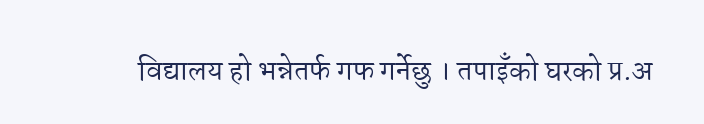विद्यालय हो भन्नेतर्फ गफ गर्नेछु । तपाइँको घरको प्र.अ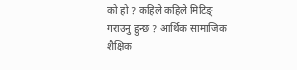को हो ? कहिले कहिले मिटिङ् गराउनु हुन्छ ? आर्थिक सामाजिक शैक्षिक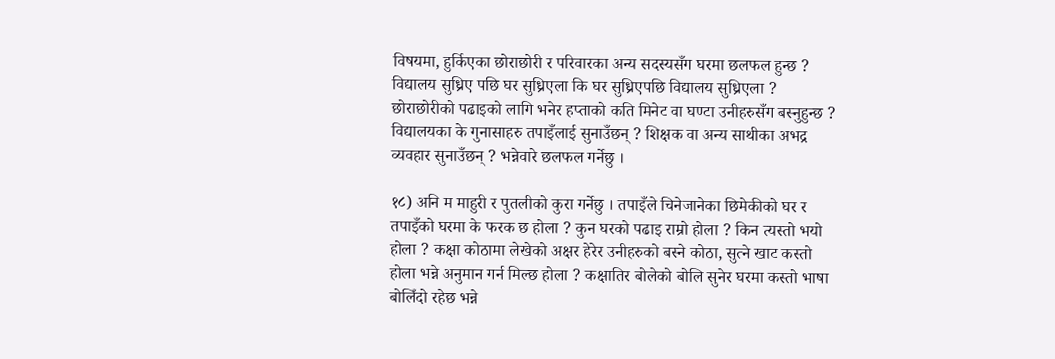विषयमा, हुर्किएका छोराछोरी र परिवारका अन्य सदस्यसँग घरमा छलफल हुन्छ ? विद्यालय सुध्रिए पछि घर सुध्रिएला कि घर सुध्रिएपछि विद्यालय सुध्रिएला ? छोराछोरीको पढाइको लागि भनेर हप्ताको कति मिनेट वा घण्टा उनीहरुसँग बस्नुहुन्छ ? विद्यालयका के गुनासाहरु तपाइँलाई सुनाउँछन् ? शिक्षक वा अन्य साथीका अभद्र व्यवहार सुनाउँछन् ? भन्नेवारे छलफल गर्नेछु ।

१८) अनि म माहुरी र पुतलीको कुरा गर्नेछु । तपाइँले चिनेजानेका छिमेकीको घर र तपाइँको घरमा के फरक छ होला ? कुन घरको पढाइ राम्रो होला ? किन त्यस्तो भयो होला ? कक्षा कोठामा लेखेको अक्षर हेरेर उनीहरुको बस्ने कोठा, सुत्ने खाट कस्तो होला भन्ने अनुमान गर्न मिल्छ होला ? कक्षातिर बोलेको बोलि सुनेर घरमा कस्तो भाषा बोलिँदो रहेछ भन्ने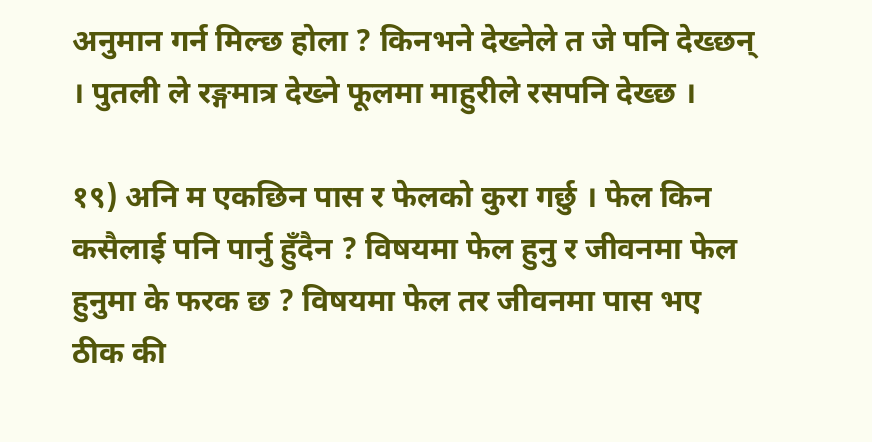अनुमान गर्न मिल्छ होला ? किनभने देख्नेले त जे पनि देख्छन् । पुतली ले रङ्गमात्र देख्ने फूलमा माहुरीले रसपनि देख्छ ।

१९) अनि म एकछिन पास र फेलको कुरा गर्छु । फेल किन कसैलाई पनि पार्नु हुँदैन ? विषयमा फेल हुनु र जीवनमा फेल हुनुमा के फरक छ ? विषयमा फेल तर जीवनमा पास भए ठीक की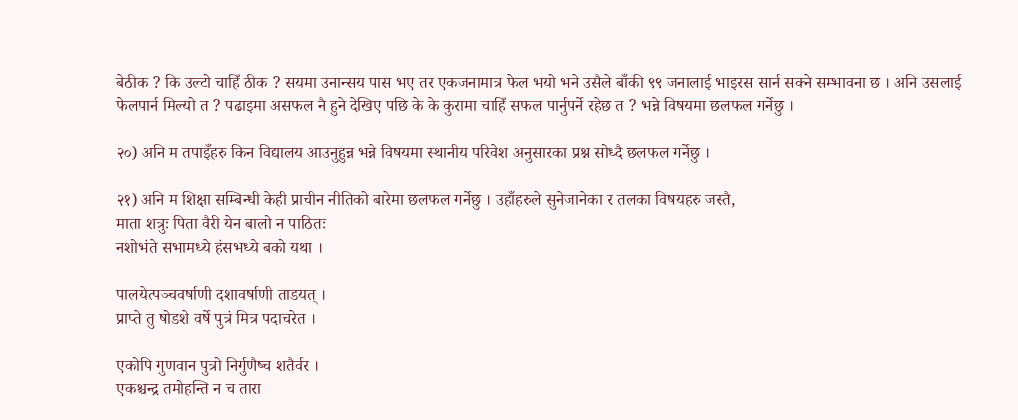बेठीक ? कि उल्टो चाहिँ ठीक ? सयमा उनान्सय पास भए तर एकजनामात्र फेल भयो भने उसैले बाँकी ९९ जनालाई भाइरस सार्न सक्ने सम्भावना छ । अनि उसलाई फेलपार्न मिल्यो त ? पढाइमा असफल नै हुने देखिए पछि के के कुरामा चाहिँ सफल पार्नुपर्ने रहेछ त ? भन्ने विषयमा छलफल गर्नेछु ।

२०) अनि म तपाइँहरु किन विद्यालय आउनुहुन्न भन्ने विषयमा स्थानीय परिवेश अनुसारका प्रश्न सोध्दै छलफल गर्नेछु ।

२१) अनि म शिक्षा सम्बिन्धी केही प्राचीन नीतिको बारेमा छलफल गर्नेछु । उहाँहरुले सुनेजानेका र तलका विषयहरु जस्तै,
माता शत्रुः पिता वैरी येन बालो न पाठितः
नशोभंते सभामध्ये हंसभध्ये बको यथा ।

पालयेत्पञ्चवर्षाणी दशावर्षाणी ताडयत् ।
प्राप्ते तु षोडशे वर्षे पुत्रं मित्र पदाचरेत ।

एकोपि गुणवान पुत्रो निर्गुणैष्च शतैर्वर ।
एकश्चन्द्र तमोहन्ति न च तारा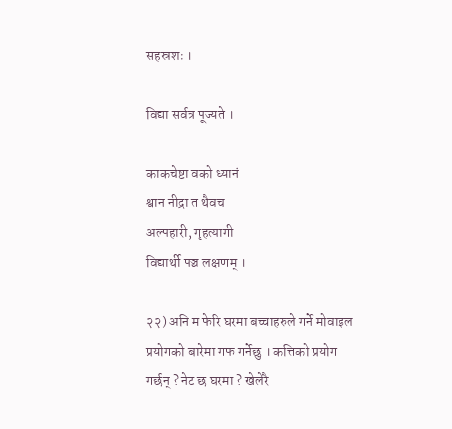सहस्रशः ।

विद्या सर्वत्र पूज्यते ।

काकचेष्टा वको ध्यानं
श्वान नीद्रा त थैवच
अल्पहारी, गृहत्यागी
विद्यार्थी पञ्च लक्षणम् ।

२२) अनि म फेरि घरमा बच्चाहरुले गर्ने मोवाइल प्रयोगको बारेमा गफ गर्नेछु । कत्तिको प्रयोग गर्छन् ? नेट छ घरमा ? खेलेरै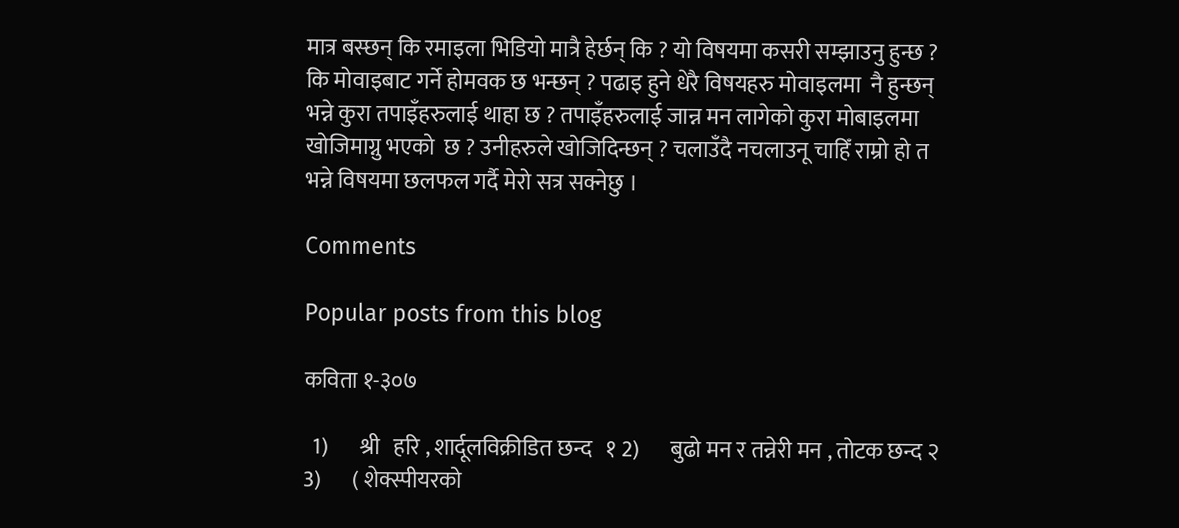मात्र बस्छन् कि रमाइला भिडियो मात्रै हेर्छन् कि ? यो विषयमा कसरी सम्झाउनु हुन्छ ? कि मोवाइबाट गर्ने होमवक छ भन्छन् ? पढाइ हुने धेरै विषयहरु मोवाइलमा  नै हुन्छन् भन्ने कुरा तपाइँहरुलाई थाहा छ ? तपाइँहरुलाई जान्न मन लागेको कुरा मोबाइलमा खोजिमाग्नु भएको  छ ? उनीहरुले खोजिदिन्छन् ? चलाउँदै नचलाउनू चाहिँ राम्रो हो त भन्ने विषयमा छलफल गर्दै मेरो सत्र सक्नेछु ।

Comments

Popular posts from this blog

कविता १-३०७

  1)       श्री   हरि , शार्दूलविक्रीडित छन्द   १ 2)       बुढो मन र तन्नेरी मन , तोटक छन्द २ 3)       ( शेक्स्पीयरको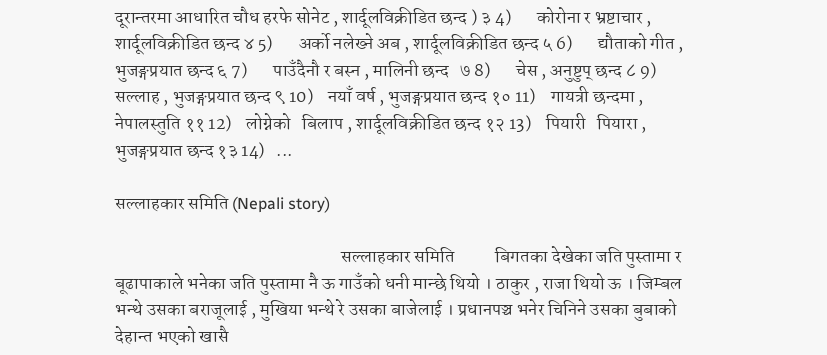दूरान्तरमा आधारित चौध हरफे सोनेट , शार्दूलविक्रीडित छन्द ) ३ 4)       कोरोना र भ्रष्टाचार , शार्दूलविक्रीडित छन्द ४ 5)       अर्को नलेख्ने अब , शार्दूलविक्रीडित छन्द ५ 6)       द्यौताको गीत , भुजङ्गप्रयात छन्द ६ 7)       पाउँदैनौ र बस्न , मालिनी छन्द   ७ 8)       चेस , अनुष्टुप् छन्द ८ 9)       सल्लाह , भुजङ्गप्रयात छन्द ९ 10)    नयाँ वर्ष , भुजङ्गप्रयात छन्द १० 11)    गायत्री छन्दमा , नेपालस्तुति ११ 12)    लोग्नेको   बिलाप , शार्दूलविक्रीडित छन्द १२ 13)    पियारी   पियारा , भुजङ्गप्रयात छन्द १३ 14)   ...

सल्लाहकार समिति (Nepali story)

                                                             सल्लाहकार समिति           बिगतका देखेका जति पुस्तामा र बूढापाकाले भनेका जति पुस्तामा नै ऊ गाउँको धनी मान्छे थियो । ठाकुर , राजा थियो ऊ । जिम्बल भन्थे उसका बराजूलाई , मुखिया भन्थे रे उसका बाजेलाई । प्रधानपञ्च भनेर चिनिने उसका बुबाको देहान्त भएको खासै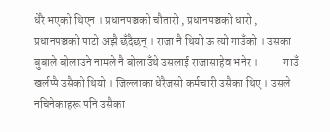धेरै भएको थिएन । प्रधानपञ्चको चौतारो , प्रधानपञ्चको धारो , प्रधानपञ्चको पाटो अझै छँदैछन् । राजा नै थियो ऊ त्यो गाउँको । उसका बुबाले बोलाउने नामले नै बोलाउँथे उसलाई राजासाहेव भनेर ।           गाउँ खर्लप्पै उसैको थियो । जिल्लाका धेरैजसो कर्मचारी उसैका थिए । उसले नचिनेकाहरू पनि उसैका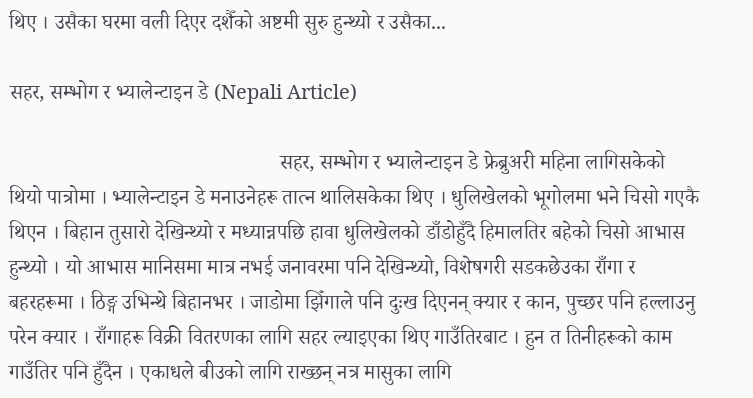थिए । उसैका घरमा वली दिएर दशैँको अष्टमी सुरु हुन्थ्यो र उसैका...

सहर, सम्भोग र भ्यालेन्टाइन डे (Nepali Article)

                                                    सहर, सम्भोग र भ्यालेन्टाइन डे फ्रेब्रुअरी महिना लागिसकेको थियो पात्रोमा । भ्यालेन्टाइन डे मनाउनेहरू तात्न थालिसकेका थिए । धुलिखेलको भूगोलमा भने चिसो गएकै थिएन । बिहान तुसारो देखिन्थ्यो र मध्यान्नपछि हावा धुलिखेलको डाँडोहुँदै हिमालतिर बहेको चिसो आभास हुन्थ्यो । यो आभास मानिसमा मात्र नभई जनावरमा पनि देखिन्थ्यो, विशेषगरी सडकछेउका राँगा र बहरहरूमा । ठिङ्ग उभिन्थे बिहानभर । जाडोमा झिँगाले पनि दुःख दिएनन् क्यार र कान, पुच्छर पनि हल्लाउनु परेन क्यार । राँगाहरू विक्री वितरणका लागि सहर ल्याइएका थिए गाउँतिरबाट । हुन त तिनीहरूको काम गाउँतिर पनि हुँदैन । एकाधले बीउको लागि राख्छन् नत्र मासुका लागि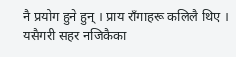नै प्रयोग हुने हुन् । प्राय राँगाहरू कलिलै थिए । यसैगरी सहर नजिकैका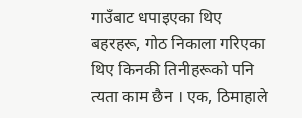गाउँबाट धपाइएका थिए बहरहरू, गोठ निकाला गरिएका थिए किनकी तिनीहरूको पनि त्यता काम छैन । एक, ठिमाहाले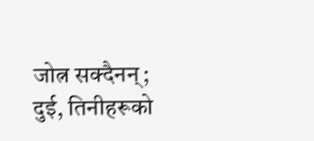जोत्न सक्दैनन्; दुई, तिनीहरूको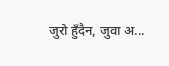जुरो हुँदैन, जुवा अ...